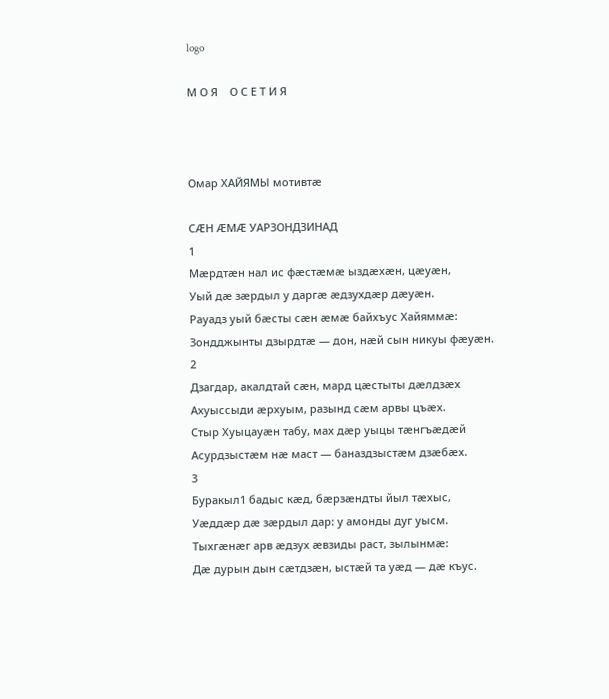logo

М О Я    О С Е Т И Я



Омар ХАЙЯМЫ мотивтӕ

СӔН ӔМӔ УАРЗОНДЗИНАД
1
Мӕрдтӕн нал ис фӕстӕмӕ ыздӕхӕн, цӕуӕн,
Уый дӕ зӕрдыл у даргӕ ӕдзухдӕр дӕуӕн.
Рауадз уый бӕсты сӕн ӕмӕ байхъус Хайяммӕ:
Зондджынты дзырдтӕ — дон, нӕй сын никуы фӕуӕн.
2
Дзагдар, акалдтай сӕн, мард цӕстыты дӕлдзӕх
Ахуыссыди ӕрхуым, разынд сӕм арвы цъӕх.
Стыр Хуыцауӕн табу, мах дӕр уыцы тӕнгъӕдӕй
Асурдзыстӕм нӕ маст — баназдзыстӕм дзӕбӕх.
3
Буракыл1 бадыс кӕд, бӕрзӕндты йыл тӕхыс,
Уӕддӕр дӕ зӕрдыл дар: у амонды дуг уысм.
Тыхгӕнӕг арв ӕдзух ӕвзиды раст, зылынмӕ:
Дӕ дурын дын сӕтдзӕн, ыстӕй та уӕд — дӕ къус.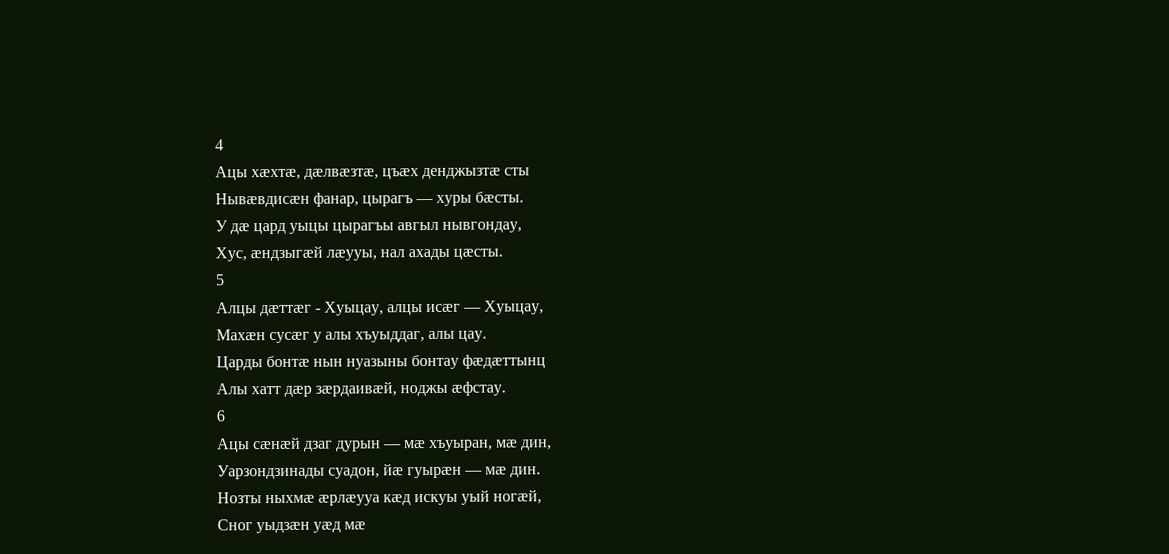4
Ацы хӕхтӕ, дӕлвӕзтӕ, цъӕх денджызтӕ сты
Нывӕвдисӕн фанар, цырагъ — хуры бӕсты.
У дӕ цард уыцы цырагъы авгыл нывгондау,
Хус, ӕндзыгӕй лӕууы, нал ахады цӕсты.
5
Алцы дӕттӕг - Хуыцау, алцы исӕг — Хуыцау,
Махӕн сусӕг у алы хъуыддаг, алы цау.
Царды бонтӕ нын нуазыны бонтау фӕдӕттынц
Алы хатт дӕр зӕрдаивӕй, ноджы ӕфстау.
6
Ацы сӕнӕй дзаг дурын — мӕ хъуыран, мӕ дин,
Уарзондзинады суадон, йӕ гуырӕн — мӕ дин.
Нозты ныхмӕ ӕрлӕууа кӕд искуы уый ногӕй,
Сног уыдзӕн уӕд мӕ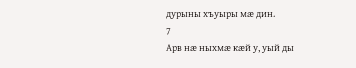дурыны хъуыры мӕ дин.
7
Арв нӕ ныхмӕ кӕй у, уый ды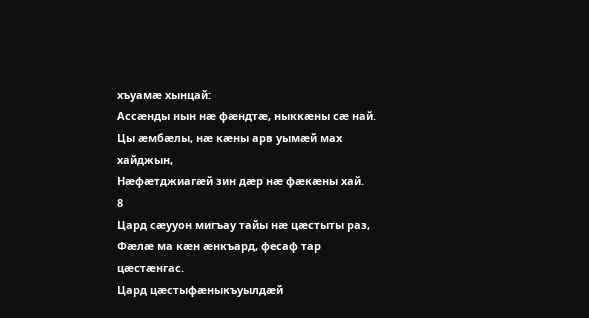хъуамӕ хынцай:
Ассӕнды нын нӕ фӕндтӕ, ныккӕны сӕ най.
Цы ӕмбӕлы, нӕ кӕны арв уымӕй мах хайджын,
Нӕфӕтджиагӕй зин дӕр нӕ фӕкӕны хай.
8
Цард сӕууон мигъау тайы нӕ цӕстыты раз,
Фӕлӕ ма кӕн ӕнкъард, фесаф тар цӕстӕнгас.
Цард цӕстыфӕныкъуылдӕй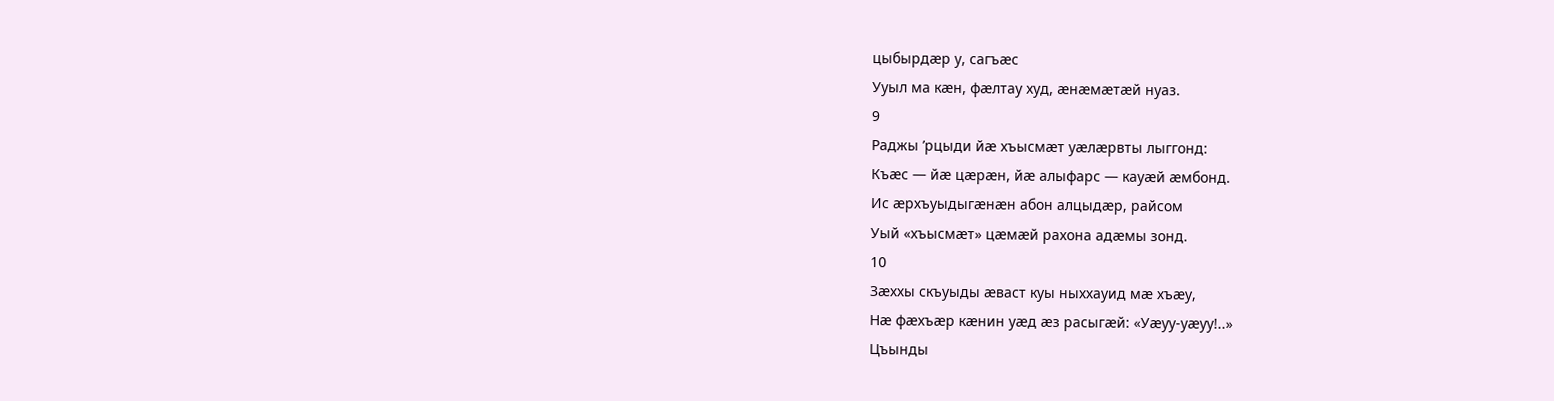цыбырдӕр у, сагъӕс
Ууыл ма кӕн, фӕлтау худ, ӕнӕмӕтӕй нуаз.
9
Раджы ’рцыди йӕ хъысмӕт уӕлӕрвты лыггонд:
Къӕс — йӕ цӕрӕн, йӕ алыфарс — кауӕй ӕмбонд.
Ис ӕрхъуыдыгӕнӕн абон алцыдӕр, райсом
Уый «хъысмӕт» цӕмӕй рахона адӕмы зонд.
10
Зӕххы скъуыды ӕваст куы ныххауид мӕ хъӕу,
Нӕ фӕхъӕр кӕнин уӕд ӕз расыгӕй: «Уӕуу-уӕуу!..»
Цъынды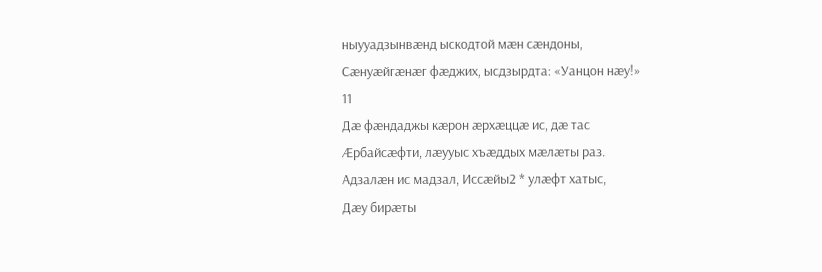ныууадзынвӕнд ыскодтой мӕн сӕндоны,
Сӕнуӕйгӕнӕг фӕджих, ысдзырдта: «Уанцон нӕу!»
11
Дӕ фӕндаджы кӕрон ӕрхӕццӕ ис, дӕ тас
Ӕрбайсӕфти, лӕууыс хъӕддых мӕлӕты раз.
Адзалӕн ис мадзал, Иссӕйы2 * улӕфт хатыс,
Дӕу бирӕты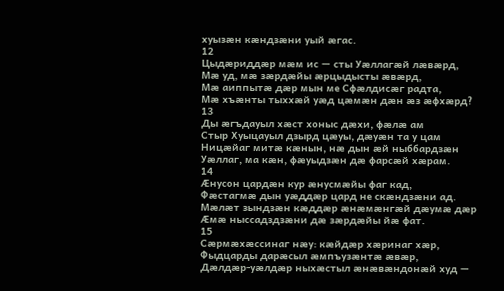хуызӕн кӕндзӕни уый ӕгас.
12
Цыдӕриддӕр мӕм ис — сты Уӕллагӕй лӕвӕрд,
Мӕ уд, мӕ зӕрдӕйы ӕрцыдысты ӕвӕрд,
Мӕ аиппытӕ дӕр мын ме Сфӕлдисӕг радта,
Мӕ хъӕнты тыххӕй уӕд цӕмӕн дӕн ӕз ӕфхӕрд?
13
Ды ӕгъдауыл хӕст хоныс дӕхи, фӕлӕ ам
Стыр Хуыцауыл дзырд цӕуы, дӕуӕн та у цам
Ницӕйаг митӕ кӕнын, нӕ дын ӕй ныббардзӕн
Уӕллаг, ма кӕн, фӕуыдзӕн дӕ фарсӕй хӕрам.
14
Ӕнусон цардӕн кур ӕнусмӕйы фаг кад,
Фӕстагмӕ дын уӕддӕр цард не скӕндзӕни ад.
Мӕлӕт зындзӕн кӕддӕр ӕнӕмӕнгӕй дӕумӕ дӕр
Ӕмӕ ныссадздзӕни дӕ зӕрдӕйы йӕ фат.
15
Сӕрмӕхӕссинаг нӕу: кӕйдӕр хӕринаг хӕр,
Фыдцарды дарӕсыл ӕмпъузӕнтӕ ӕвӕр,
Дӕлдӕр-уӕлдӕр ныхӕстыл ӕнӕвӕндонӕй худ —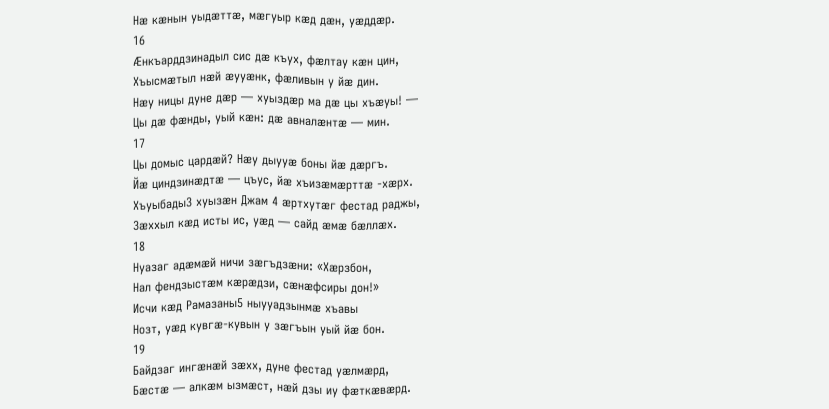Нӕ кӕнын уыдӕттӕ, мӕгуыр кӕд дӕн, уӕддӕр.
16
Ӕнкъарддзинадыл сис дӕ къух, фӕлтау кӕн цин,
Хъысмӕтыл нӕй ӕууӕнк, фӕливын у йӕ дин.
Нӕу ницы дуне дӕр — хуыздӕр ма дӕ цы хъӕуы! —
Цы дӕ фӕнды, уый кӕн: дӕ авналӕнтӕ — мин.
17
Цы домыс цардӕй? Нӕу дыууӕ боны йӕ дӕргъ.
Йӕ циндзинӕдтӕ — цъус, йӕ хъизӕмӕрттӕ -хӕрх.
Хъуыбады3 хуызӕн Джам 4 ӕртхутӕг фестад раджы,
Зӕххыл кӕд исты ис, уӕд — сайд ӕмӕ бӕллӕх.
18
Нуазаг адӕмӕй ничи зӕгъдзӕни: «Хӕрзбон,
Нал фендзыстӕм кӕрӕдзи, сӕнӕфсиры дон!»
Исчи кӕд Рамазаны5 ныууадзынмӕ хъавы
Нозт, уӕд кувгӕ-кувын у зӕгъын уый йӕ бон.
19
Байдзаг ингӕнӕй зӕхх, дуне фестад уӕлмӕрд,
Бӕстӕ — алкӕм ызмӕст, нӕй дзы иу фӕткӕвӕрд.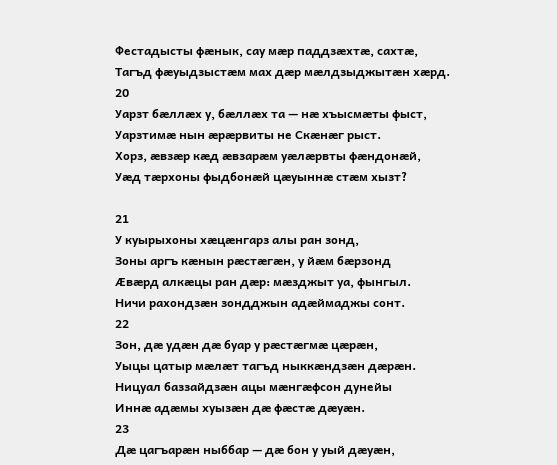Фестадысты фӕнык, сау мӕр паддзӕхтӕ, сахтӕ,
Тагъд фӕуыдзыстӕм мах дӕр мӕлдзыджытӕн хӕрд.
20
Уарзт бӕллӕх у, бӕллӕх та — нӕ хъысмӕты фыст,
Уарзтимӕ нын ӕрӕрвиты не Скӕнӕг рыст.
Хорз, ӕвзӕр кӕд ӕвзарӕм уӕлӕрвты фӕндонӕй,
Уӕд тӕрхоны фыдбонӕй цӕуыннӕ стӕм хызт?

21
У куырыхоны хӕцӕнгарз алы ран зонд,
Зоны аргъ кӕнын рӕстӕгӕн, у йӕм бӕрзонд
Ӕвӕрд алкӕцы ран дӕр: мӕзджыт уа, фынгыл.
Ничи рахондзӕн зондджын адӕймаджы сонт.
22
Зон, дӕ удӕн дӕ буар у рӕстӕгмӕ цӕрӕн,
Уыцы цатыр мӕлӕт тагъд ныккӕндзӕн дӕрӕн.
Ницуал баззайдзӕн ацы мӕнгӕфсон дунейы
Иннӕ адӕмы хуызӕн дӕ фӕстӕ дӕуӕн.
23
Дӕ цагъарӕн ныббар — дӕ бон у уый дӕуӕн,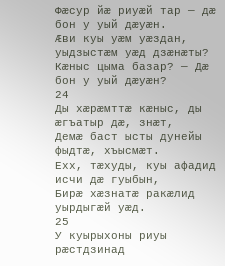Фӕсур йӕ риуӕй тар — дӕ бон у уый дӕуӕн.
Ӕви куы уӕм уӕздан, уыдзыстӕм уӕд дзӕнӕты?
Кӕныс цыма базар? — Дӕ бон у уый дӕуӕн?
24
Ды хӕрӕмттӕ кӕныс, ды ӕгъатыр дӕ, знӕт,
Демӕ баст ысты дунейы фыдтӕ, хъысмӕт.
Ехх, тӕхуды, куы афадид исчи дӕ гуыбын,
Бирӕ хӕзнатӕ ракӕлид уырдыгӕй уӕд.
25
У куырыхоны риуы рӕстдзинад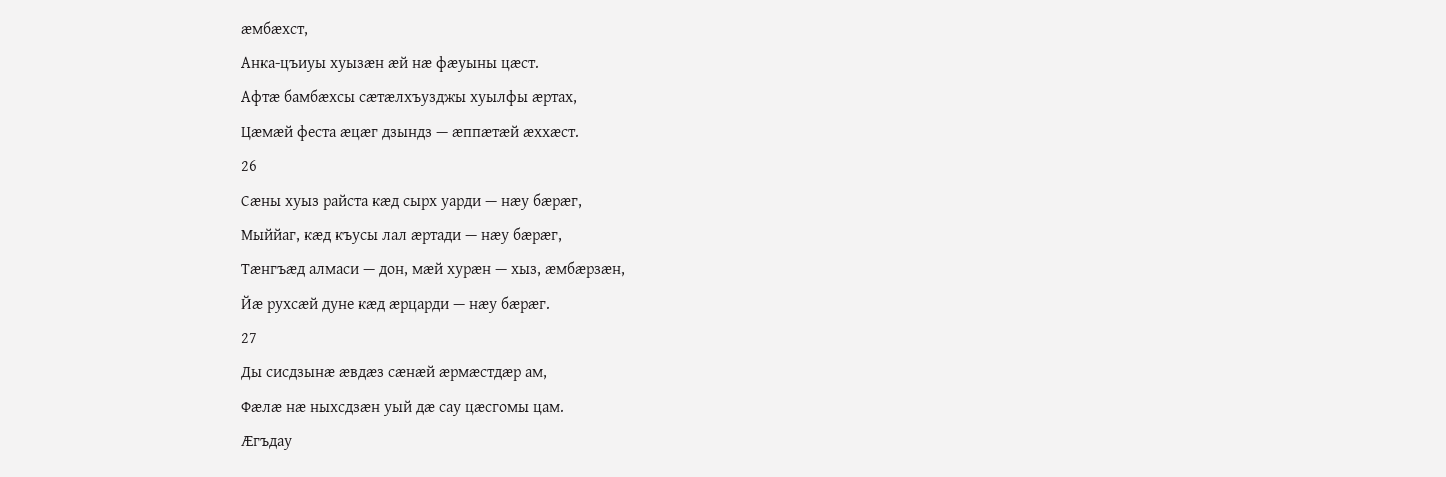ӕмбӕхст,
Анка-цъиуы хуызӕн ӕй нӕ фӕуыны цӕст.
Афтӕ бамбӕхсы сӕтӕлхъузджы хуылфы ӕртах,
Цӕмӕй феста ӕцӕг дзындз — ӕппӕтӕй ӕххӕст.
26
Сӕны хуыз райста кӕд сырх уарди — нӕу бӕрӕг,
Мыййаг, кӕд къусы лал ӕртади — нӕу бӕрӕг,
Тӕнгъӕд алмаси — дон, мӕй хурӕн — хыз, ӕмбӕрзӕн,
Йӕ рухсӕй дуне кӕд ӕрцарди — нӕу бӕрӕг.
27
Ды сисдзынӕ ӕвдӕз сӕнӕй ӕрмӕстдӕр ам,
Фӕлӕ нӕ ныхсдзӕн уый дӕ сау цӕсгомы цам.
Ӕгъдау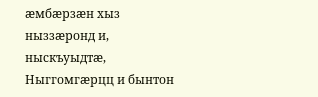ӕмбӕрзӕн хыз ныззӕронд и, ныскъуыдтӕ,
Ныггомгӕрцц и бынтон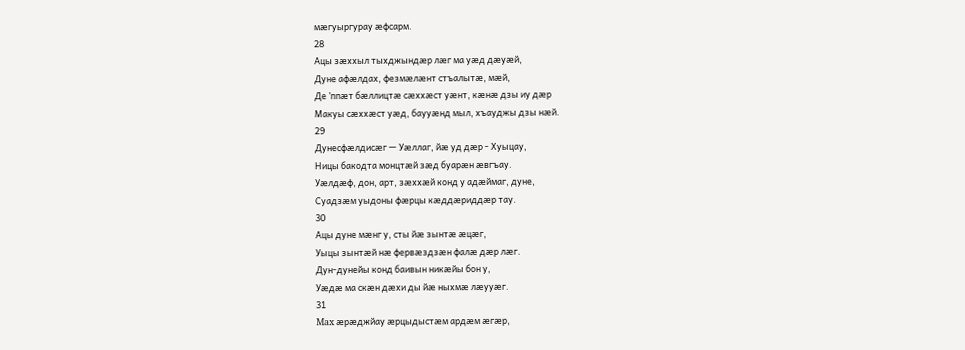мӕгуыргурау ӕфсарм.
28
Ацы зӕххыл тыхджындӕр лӕг ма уӕд дӕуӕй,
Дуне афӕлдах, фезмӕлӕнт стъалытӕ, мӕй,
Де ’ппӕт бӕллицтӕ сӕххӕст уӕнт, кӕнӕ дзы иу дӕр
Макуы сӕххӕст уӕд, баууӕнд мыл, хъауджы дзы нӕй.
29
Дунесфӕлдисӕг — Уӕллаг, йӕ уд дӕр - Хуыцау,
Ницы бакодта монцтӕй зӕд буарӕн ӕвгъау.
Уӕлдӕф, дон, арт, зӕххӕй конд у адӕймаг, дуне,
Суадзӕм уыдоны фӕрцы кӕддӕриддӕр тау.
30
Ацы дуне мӕнг у, сты йӕ зынтӕ ӕцӕг,
Уыцы зынтӕй нӕ фервӕздзӕн фалӕ дӕр лӕг.
Дун-дунейы конд баивын никӕйы бон у,
Уӕдӕ ма скӕн дӕхи ды йӕ ныхмӕ лӕууӕг.
31
Max ӕрӕджйау ӕрцыдыстӕм ардӕм ӕгӕр,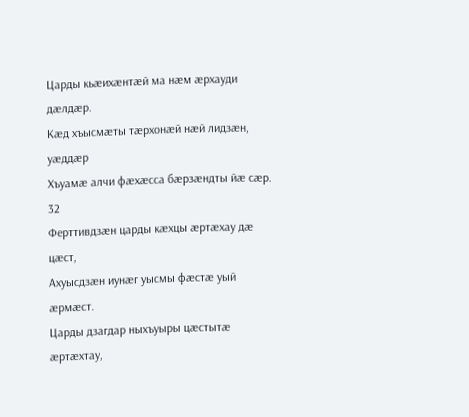Царды кьӕихӕнтӕй ма нӕм ӕрхауди дӕлдӕр.
Кӕд хъысмӕты тӕрхонӕй нӕй лидзӕн, уӕддӕр
Хъуамӕ алчи фӕхӕсса бӕрзӕндты йӕ сӕр.
32
Ферттивдзӕн царды кӕхцы ӕртӕхау дӕ цӕст,
Ахуысдзӕн иунӕг уысмы фӕстӕ уый ӕрмӕст.
Царды дзагдар ныхъуыры цӕстытӕ ӕртӕхтау,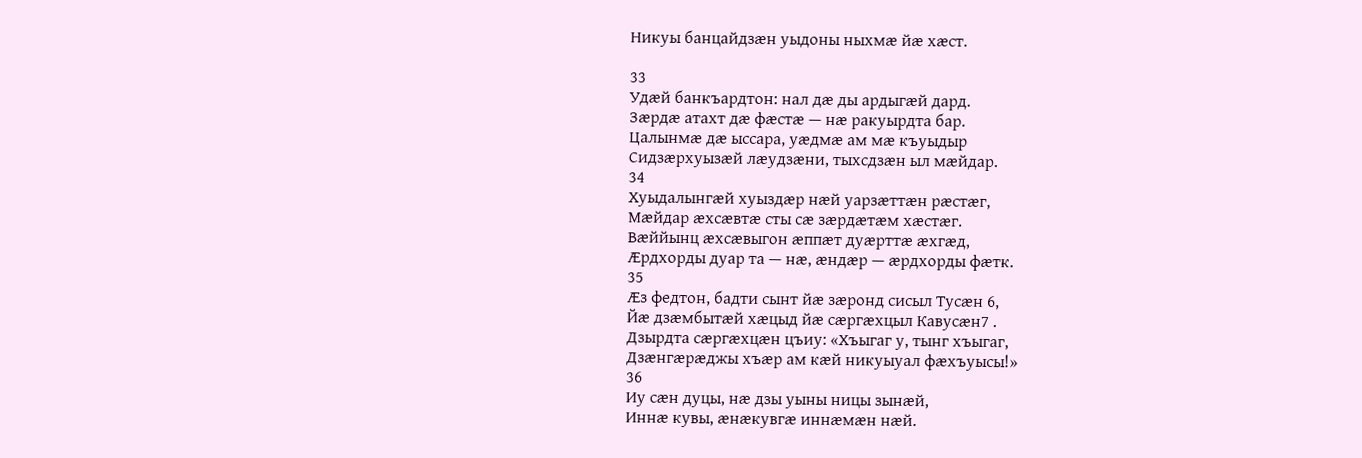Никуы банцайдзӕн уыдоны ныхмӕ йӕ хӕст.

33
Удӕй банкъардтон: нал дӕ ды ардыгӕй дард.
Зӕрдӕ атахт дӕ фӕстӕ — нӕ ракуырдта бар.
Цалынмӕ дӕ ыссара, уӕдмӕ ам мӕ къуыдыр
Сидзӕрхуызӕй лӕудзӕни, тыхсдзӕн ыл мæйдар.
34
Хуыдалынгӕй хуыздӕр нӕй уарзӕттӕн рӕстӕг,
Мӕйдар ӕхсӕвтӕ сты сӕ зӕрдӕтӕм хӕстӕг.
Вӕййынц ӕхсӕвыгон ӕппӕт дуӕрттӕ ӕхгӕд,
Ӕрдхорды дуар та — нӕ, ӕндӕр — ӕрдхорды фӕтк.
35
Ӕз федтон, бадти сынт йӕ зӕронд сисыл Тусӕн 6,
Йӕ дзӕмбытӕй хӕцыд йӕ сӕргӕхцыл Кавусӕн7 .
Дзырдта сӕргӕхцӕн цъиу: «Хъыгаг у, тынг хъыгаг,
Дзӕнгӕрӕджы хъӕр ам кӕй никуыуал фӕхъуысы!»
36
Иу сӕн дуцы, нӕ дзы уыны ницы зынӕй,
Иннӕ кувы, ӕнӕкувгӕ иннӕмӕн нӕй.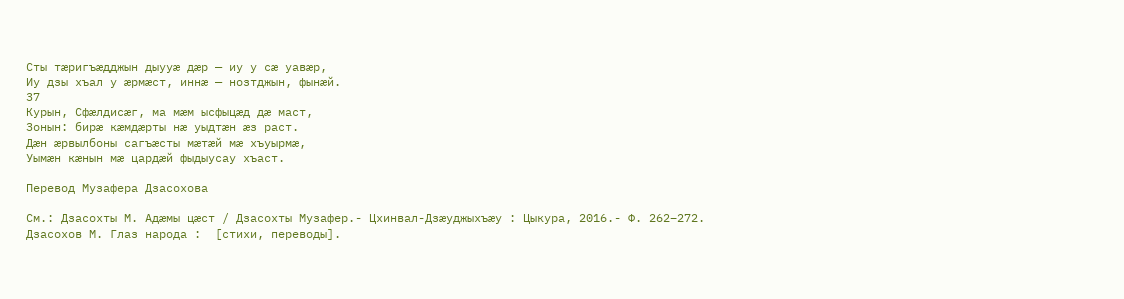Сты тӕригъӕдджын дыууӕ дӕр — иу у сӕ уавӕр,
Иу дзы хъал у ӕрмӕст, иннӕ — нозтджын, фынӕй.
37
Курын, Сфӕлдисӕг, ма мӕм ысфыцӕд дӕ маст,
Зонын: бирӕ кӕмдӕрты нӕ уыдтӕн ӕз раст.
Дӕн ӕрвылбоны сагъӕсты мӕтӕй мӕ хъуырмӕ,
Уымӕн кӕнын мӕ цардӕй фыдыусау хъаст.

Перевод Музафера Дзасохова

См.: Дзасохты М. Адӕмы цӕст / Дзасохты Музафер.- Цхинвал-Дзӕуджыхъӕу : Цыкура, 2016.- Ф. 262–272.
Дзасохов М. Глаз народа :  [стихи, переводы].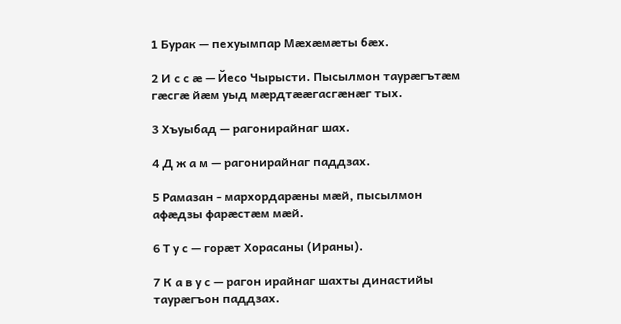1 Бурак — пехуымпар Мӕхӕмӕты бӕх.

2 И с с ӕ — Йесо Чырысти. Пысылмон таурӕгътӕм гӕсгӕ йӕм уыд мӕрдтӕӕгасгӕнӕг тых.

3 Хъуыбад — рагонирайнаг шах.

4 Д ж а м — рагонирайнаг паддзах.

5 Рамазан - мархордарӕны мӕй, пысылмон афӕдзы фарӕстӕм мӕй.

6 Т у с — горӕт Хорасаны (Ираны).

7 К а в у с — рагон ирайнаг шахты династийы таурӕгъон паддзах.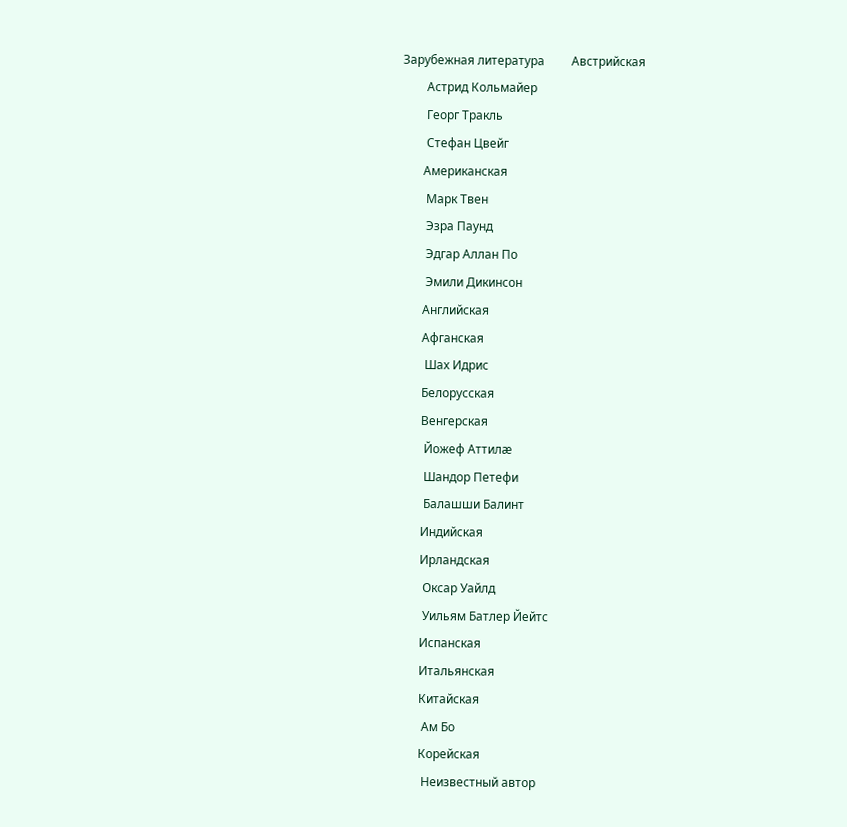Зарубежная литература         Австрийская
        Астрид Кольмайер
        Георг Тракль
        Стефан Цвейг
       Американская
        Марк Твен
        Эзра Паунд
        Эдгар Аллан По
        Эмили Дикинсон
       Английская
       Афганская
        Шах Идрис
       Белорусская
       Венгерская
        Йожеф Аттилæ
        Шандор Петефи
        Балашши Балинт
       Индийская
       Ирландская
        Оксар Уайлд
        Уильям Батлер Йейтс
       Испанская
       Итальянская
       Китайская
        Ам Бо
       Корейская
        Неизвестный автор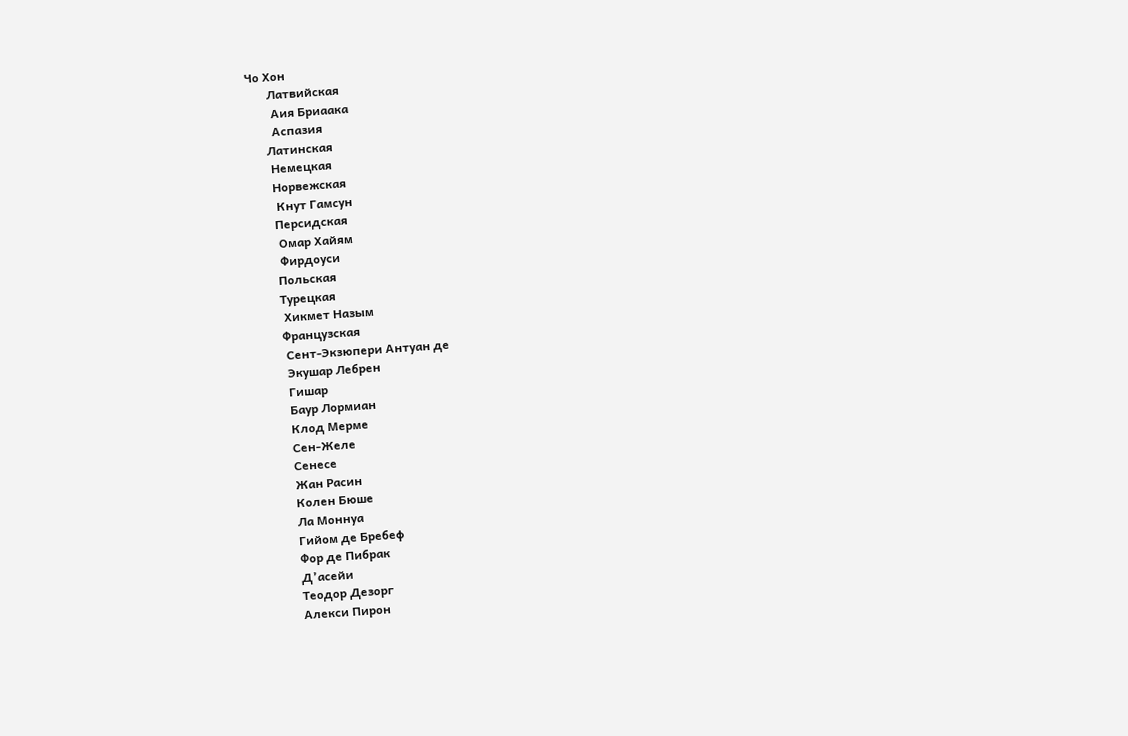Чо Хон
       Латвийская
        Аия Бриаака
        Аспазия
      Латинская
       Немецкая
       Норвежская
        Кнут Гамсун
       Персидская
        Омар Хайям
        Фирдоуси
       Польская
       Турецкая
        Хикмет Назым
       Французская
        Сент-Экзюпери Антуан де
        Экушар Лебрен
        Гишар
        Баур Лормиан
        Клод Мерме
        Сен-Желе
        Сенесе
        Жан Расин
        Колен Бюше
        Ла Моннуа
        Гийом де Бребеф
        Фор де Пибрак
        Д’асейи
        Теодор Дезорг
        Алекси Пирон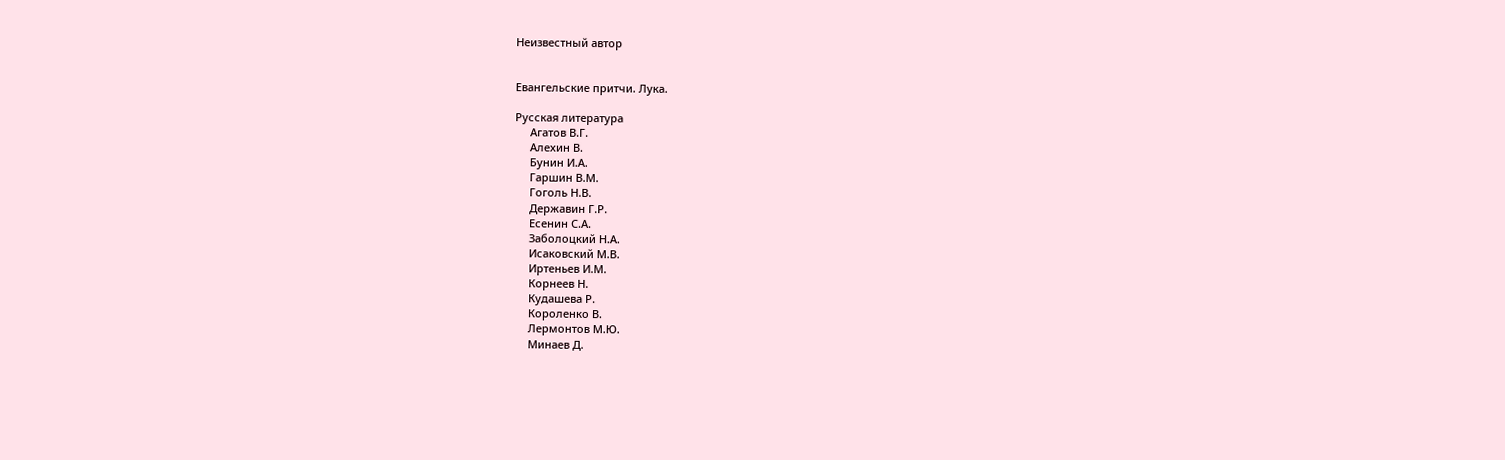Неизвестный автор


Евангельские притчи. Лука.

Русская литература
     Агатов В.Г.
     Алехин В.
     Бунин И.А.
     Гаршин В.М.
     Гоголь Н.В.
     Державин Г.Р.
     Есенин С.А.
     Заболоцкий Н.А.
     Исаковский М.В.
     Иртеньев И.М.
     Корнеев Н.
     Кудашева Р.
     Короленко В.
     Лермонтов М.Ю.
     Минаев Д.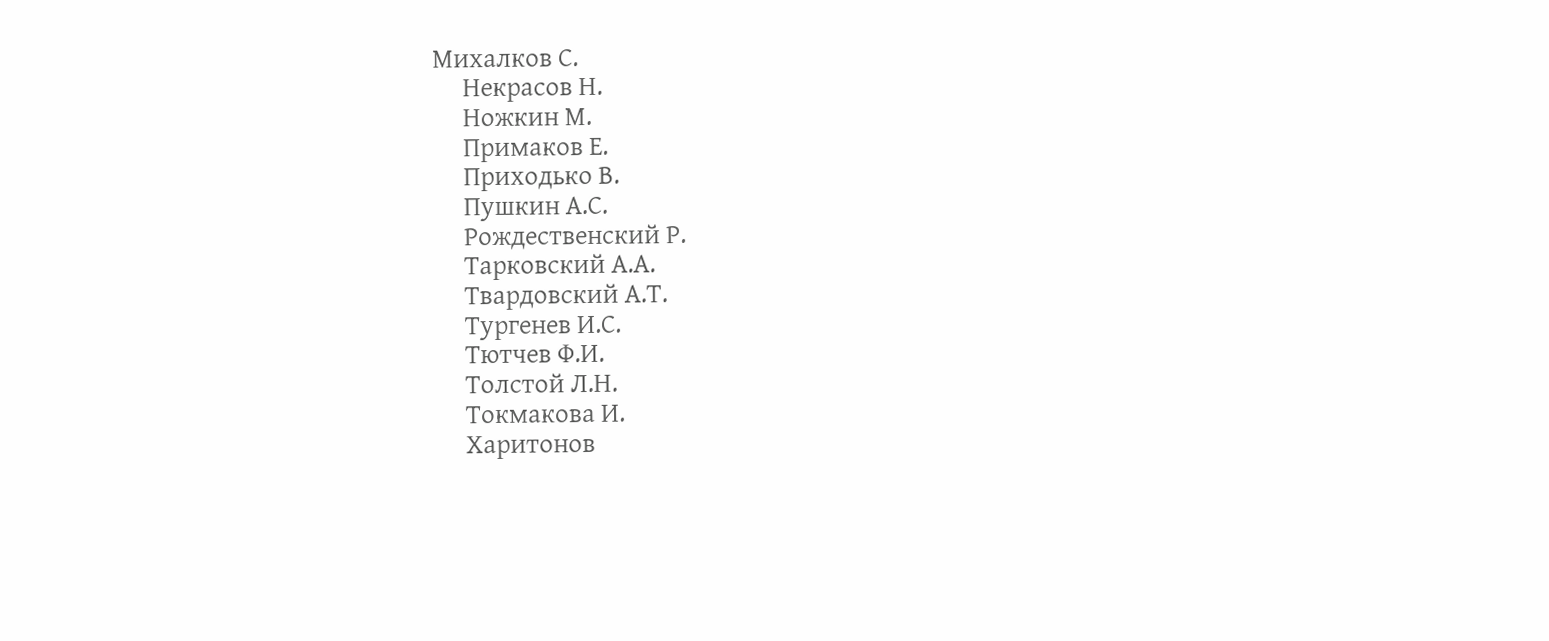Михалков С.
     Некрасов Н.
     Ножкин М.
     Примаков Е.
     Приходько В.
     Пушкин А.С.
     Рождественский Р.
     Тарковский А.А.
     Твардовский А.Т.
     Тургенев И.С.
     Тютчев Ф.И.
     Толстой Л.Н.
     Токмакова И.
     Харитонов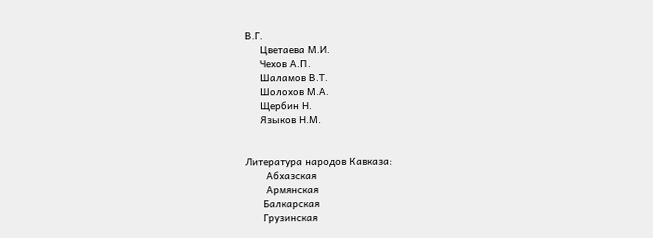В.Г.
     Цветаева М.И.
     Чехов А.П.
     Шаламов В.Т.
     Шолохов М.А.
     Щербин Н.
     Языков Н.М.


Литература народов Кавказа:
       Абхазская
       Армянская
      Балкарская
      Грузинская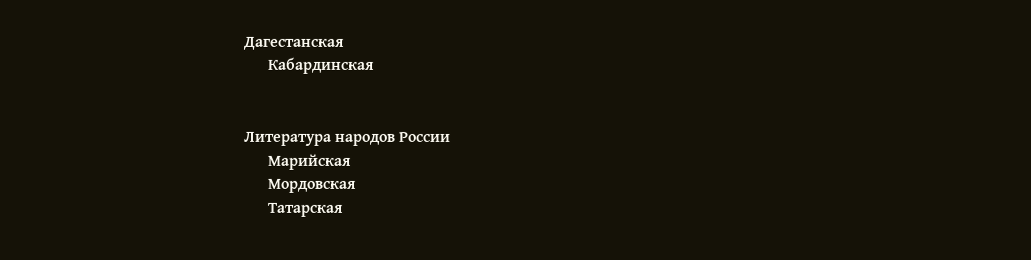Дагестанская
      Кабардинская


Литература народов России
      Марийская
      Мордовская
      Татарская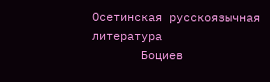Осетинская русскоязычная литература
       Боциев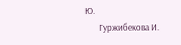Ю.
       Гуржибекова И.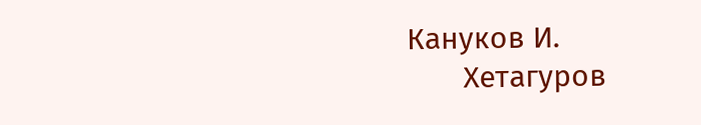Кануков И.
       Хетагуров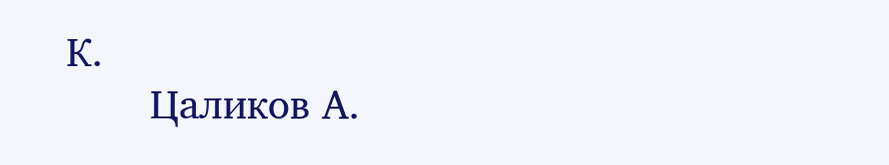К.
       Цаликов А.